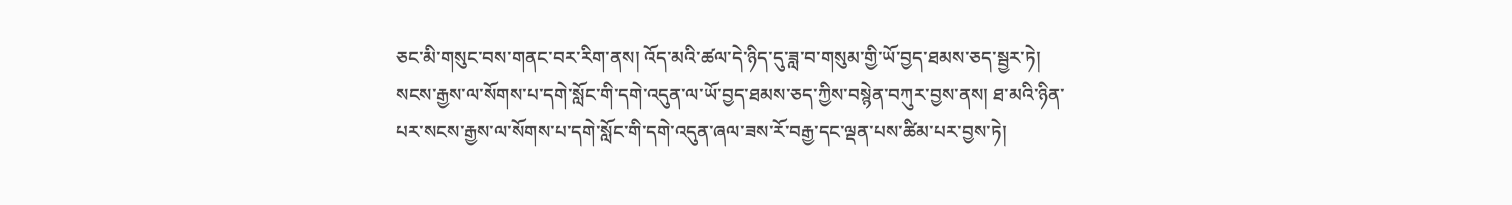ཅང་མི་གསུང་བས་གནང་བར་རིག་ནས། འོད་མའི་ཚལ་དེ་ཉིད་དུ་ཟླ་བ་གསུམ་གྱི་ཡོ་བྱད་ཐམས་ཅད་སྦྱར་ཏེ། སངས་རྒྱས་ལ་སོགས་པ་དགེ་སློང་གི་དགེ་འདུན་ལ་ཡོ་བྱད་ཐམས་ཅད་ཀྱིས་བསྙེན་བཀུར་བྱས་ནས། ཐ་མའི་ཉིན་པར་སངས་རྒྱས་ལ་སོགས་པ་དགེ་སློང་གི་དགེ་འདུན་ཞལ་ཟས་རོ་བརྒྱ་དང་ལྡན་པས་ཚིམ་པར་བྱས་ཏེ།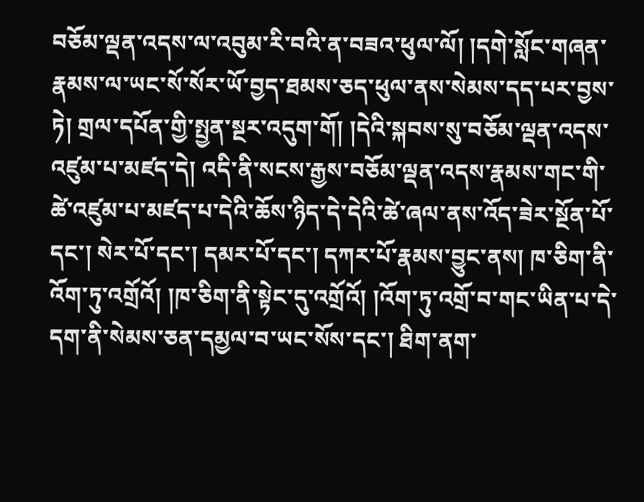བཅོམ་ལྡན་འདས་ལ་འབུམ་རི་བའི་ན་བཟའ་ཕུལ་ལོ། །དགེ་སློང་གཞན་རྣམས་ལ་ཡང་སོ་སོར་ཡོ་བྱད་ཐམས་ཅད་ཕུལ་ནས་སེམས་དད་པར་བྱས་ཏེ། གྲལ་དཔོན་གྱི་སྤྱན་སྔར་འདུག་གོ། །དེའི་སྐབས་སུ་བཅོམ་ལྡན་འདས་འཛུམ་པ་མཛད་དེ། འདི་ནི་སངས་རྒྱས་བཅོམ་ལྡན་འདས་རྣམས་གང་གི་ཚེ་འཛུམ་པ་མཛད་པ་དེའི་ཆོས་ཉིད་དེ་དེའི་ཚེ་ཞལ་ནས་འོད་ཟེར་སྔོན་པོ་དང་། སེར་པོ་དང་། དམར་པོ་དང་། དཀར་པོ་རྣམས་བྱུང་ནས། ཁ་ཅིག་ནི་འོག་ཏུ་འགྲོའོ། །ཁ་ཅིག་ནི་སྟེང་དུ་འགྲོའོ། །འོག་ཏུ་འགྲོ་བ་གང་ཡིན་པ་དེ་དག་ནི་སེམས་ཅན་དམྱལ་བ་ཡང་སོས་དང་། ཐིག་ནག་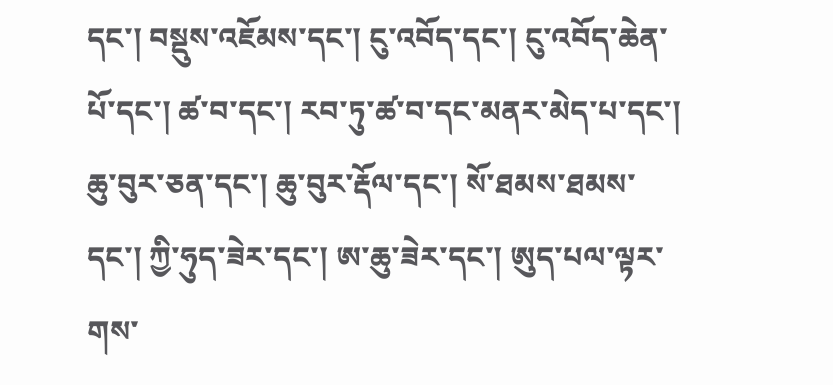དང་། བསྡུས་འཇོམས་དང་། ངུ་འབོད་དང་། ངུ་འབོད་ཆེན་པོ་དང་། ཚ་བ་དང་། རབ་ཏུ་ཚ་བ་དང་མནར་མེད་པ་དང་། ཆུ་བུར་ཅན་དང་། ཆུ་བུར་རྡོལ་དང་། སོ་ཐམས་ཐམས་དང་། ཀྱི་ཧུད་ཟེར་དང་། ཨ་ཆུ་ཟེར་དང་། ཨུད་པལ་ལྟར་གས་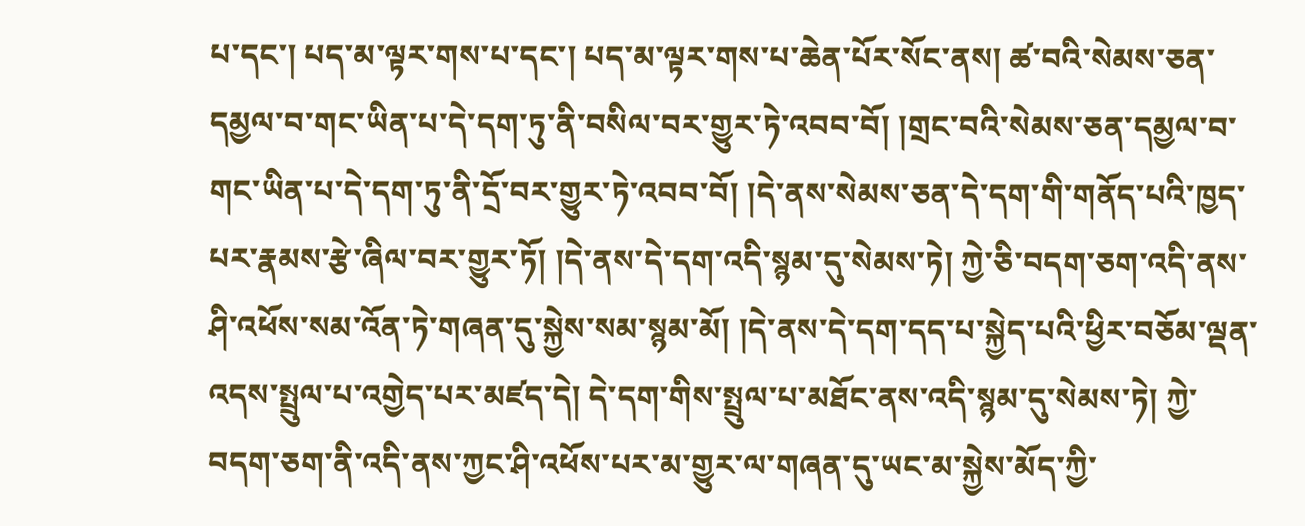པ་དང་། པད་མ་ལྟར་གས་པ་དང་། པད་མ་ལྟར་གས་པ་ཆེན་པོར་སོང་ནས། ཚ་བའི་སེམས་ཅན་དམྱལ་བ་གང་ཡིན་པ་དེ་དག་ཏུ་ནི་བསིལ་བར་གྱུར་ཏེ་འབབ་བོ། །གྲང་བའི་སེམས་ཅན་དམྱལ་བ་གང་ཡིན་པ་དེ་དག་ཏུ་ནི་དྲོ་བར་གྱུར་ཏེ་འབབ་བོ། །དེ་ནས་སེམས་ཅན་དེ་དག་གི་གནོད་པའི་ཁྱད་པར་རྣམས་རྩེ་ཞིལ་བར་གྱུར་ཏོ། །དེ་ནས་དེ་དག་འདི་སྙམ་དུ་སེམས་ཏེ། ཀྱེ་ཅི་བདག་ཅག་འདི་ནས་ཤི་འཕོས་སམ་འོན་ཏེ་གཞན་དུ་སྐྱེས་སམ་སྙམ་མོ། །དེ་ནས་དེ་དག་དད་པ་སྐྱེད་པའི་ཕྱིར་བཅོམ་ལྡན་འདས་སྤྲུལ་པ་འགྱེད་པར་མཛད་དེ། དེ་དག་གིས་སྤྲུལ་པ་མཐོང་ནས་འདི་སྙམ་དུ་སེམས་ཏེ། ཀྱེ་བདག་ཅག་ནི་འདི་ནས་ཀྱང་ཤི་འཕོས་པར་མ་གྱུར་ལ་གཞན་དུ་ཡང་མ་སྐྱེས་མོད་ཀྱི་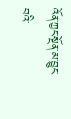འོན་ཀྱང་སྔོན་མ་བྱུང་བའི་